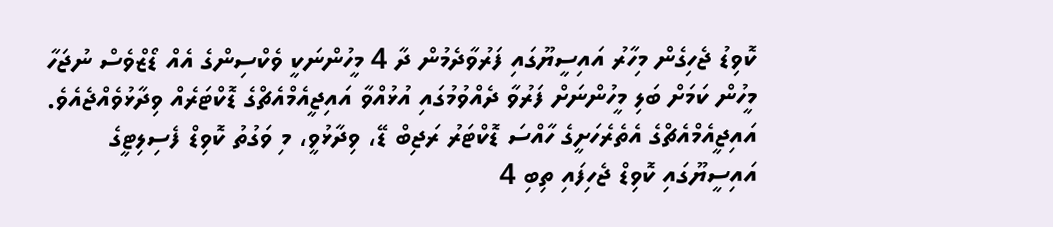ކޮވިޑު ޖެހިގެން މިހާރު އައިސީޔޫގައި ފަރުވާދެމުން ދާ 4 މީހުންނަކީ ވެކްސިންގެ އެއް ޑޯޒްވެސް ނުޖަހާ މީހުން ކަމަށް ބަލި މީހުންނަށް ފަރުވާ ދެއްވުމުގައި އުޅުއްވާ އައިޖީއެމްއެޗްގެ ޑޮކްޓަރެއް ވިދާޅުވެއްޖެއެވެ.
އައިޖީއެމްއެޗްގެ އެތެރެހަށީގެ ހާއްސަ ޑޮކްޓަރު ރަޖިބް ޑޭ، ވިދާޅުވީ، މި ވަގުތު ކޮވިޑް ފެސިލިޓީގެ އައިސީޔޫގައި ކޮވިޑް ޖެހިފައި ތިބި 4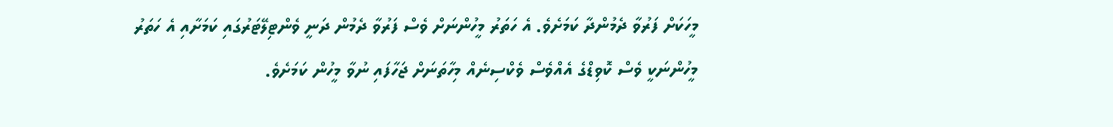މީހަކަށް ފަރުވާ ދެމުންދާ ކަމަށެވެ. އެ ހަތަރު މީހުންނަށް ވެސް ފަރުވާ ދެމުން ދަނީ ވެންޓިލޭޓަރުގައި ކަމަށާއި އެ ހަތަރު މީހުންނަކީ ވެސް ކޮވިޑްގެ އެއްވެސް ވެކްސިނެއް މިހާތަނަށް ޖަހާފައި ނުވާ މީހުން ކަމަށެވެ.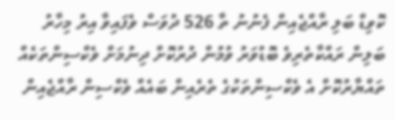ކޮވިޑް ބަލި ރާއްޖެއިން ފެނުނު ތާ 526 ދުވަސް ވެފައިވާ އިރު މިހާރު ބަލިން ރައްކާތެރިވެ ބޮޑުވަރު ވުމުން ދުރުކޮށް ދިނުމަށް ވެކްސިންތަކެއް ތައްޔާރުކޮށް އެ ވެކްސިންތަކުގެ ތެރެއިން ބައެއް ވެކްސިން ރާއްޖެއިން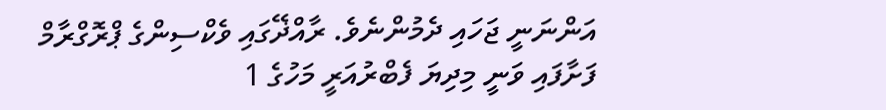އަންނަނީ ޖަހައި ދެމުންނެވެ. ރާއްޛޭގައި ވެކްސިންގެ ޕްރޮގްރާމް ފަށާފައި ވަނީ މިދިޔަ ފެބްރުއަރީ މަހުގެ 1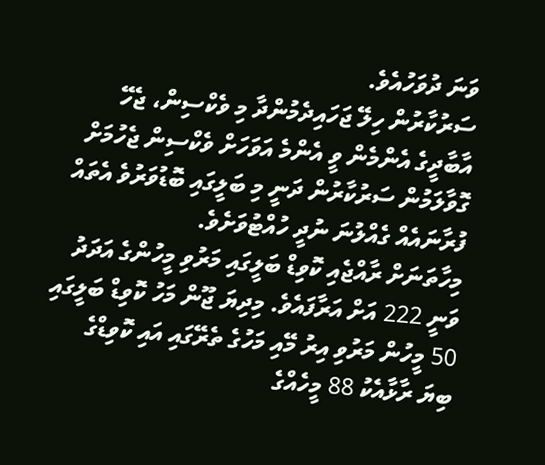ވަނަ ދުވަހުއެވެ.
ސަރުކާރުން ހިލޭ ޖަހައިދެމުންދާ މި ވެކްސިން، ޖެހޭ އާބާދީގެ އެންމެން ވީ އެންމެ އަވަހަށް ވެކްސިން ޖެހުމަށް ގޮވާލަމުން ސަރުކާރުން ދަނީ މި ބަލީގައި ބޮޑުވަރުވެ އެތައް ފުރާނައެއް ގެއްލުނަ ނުދީ ހުއްޓުވަށެވެ.
މިހާތަނަށް ރާއްޖެއި ކޮވިޑް ބަލީގައި މަރުވި މީހުންގެ އަދަދު ވަނީ 222 އަށް އަރާފައެވެ. މިދިޔަ ޖޫން މަހު ކޮވިޑް ބަލީގައި 50 މީހުން މަރުވި އިރު މޭއި މަހުގެ ތެރޭގައި އައި ކޮވިޑްގެ ބިޔަ ރާޅާއެކު 88 މީހެއްގެ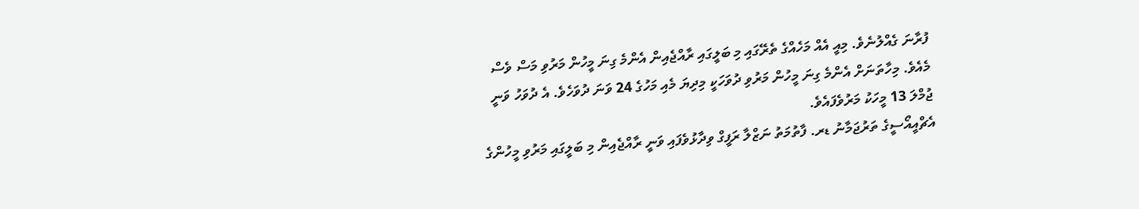ފުރާނަ ގެއްލުނެވެ. މިއީ އެއް މަހެއްގެ ތެރޭގައި މި ބަލީގައި ރާއްޖެއިން އެންމެ ގިނަ މީހުން މަރުވި މަސް ވެސް މެއެވެ. މިހާތަނަށް އެންމެ ގިނަ މީހުން މަރުވި ދުވަހަކީ މިދިޔަ މެއި މަހުގެ 24 ވަނަ ދުވަހެވެ. އެ ދުވަހު ވަނީ ޖުމްލަ 13 މީހަކު މަރުވެފައެވެ.
އެޗްއީއޯސީގެ ތަރުޖަމާނު ޑރ. ފާތުމަތު ނަޒްލާ ރަފީގް ވިދާޅުވެފައި ވަނީ ރާއްޖެއިން މި ބަލީގައި މަރުވި މީހުންގެ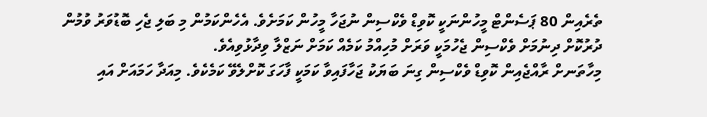ތެރެއިން 80 ޕަސެންޓް މީހުންނަކީ ކޮވިޑް ވެކްސިން ނުޖަހާ މީހުން ކަމަށެވެ. އެހެންކަމުން މި ބަލި ޖެހި ބޮޑުވަރު ވުމުން ދުރުކޮށް ދިނުމަށް ވެކްސިން ޖެހުމަކީ ވަރަށް މުހިއްމު ކަމެއް ކަމަށް ނަޒްލާ ވިދާޅުވިއެވެ.
މިހާތަނށް ރާއްޖެއިން ކޮވިޑް ވެކްސިން ގިނަ ބަޔަކު ޖަހާފައިވާ ކަމަކީ ފާހަގަ ކޮށްލެވޭ ކަމެކެވެ. މިއަދާ ހަމައަށް އައި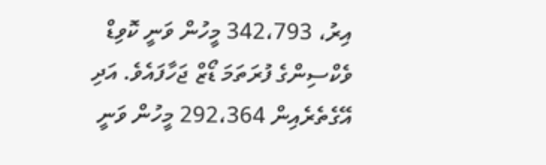އިރު، 342،793 މީހުން ވަނީ ކޮވިޑް ވެކްސިންގެ ފުރަތަމަ ޑޯޒް ޖަހާފައެވެ. އަދި އޭގެތެރެއިން 292،364 މީހުން ވަނީ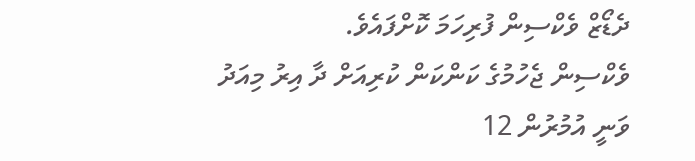ދެޑޯޒް ވެކްސިން ފުރިހަމަ ކޮށްފައެވެ.
ވެކްސިން ޖެހުމުގެ ކަންކަން ކުރިއަށް ދާ އިރު މިއަދު ވަނީ އުމުރުން 12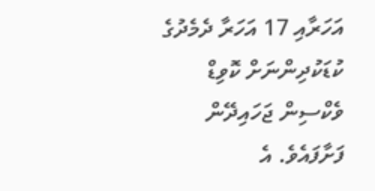އަހަރާއި 17 އަހަރާ ދެމެދުގެ ކުޑަކުދިންނަށް ކޮވިޑް ވެކްސިން ޖަހައިދޭން ފަށާފައެވެ. އެ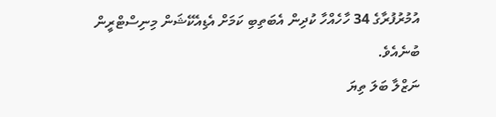އުމުރުފުރާގެ 34 ހާހެއްހާ ކުދިން އެބަތިބި ކަމަށް އެޑިއެކޭޝަން މިނިސްޓްރީން ބުނެއެވެ.
ނަޒްލާ ބަލަ ތިޔަ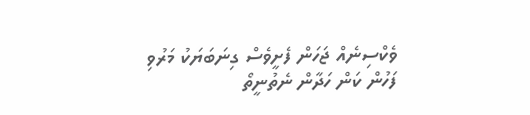ވެކްސިނެއް ޖަހަން ފެށީވެސް ގިނަބަޔަކު މަރުވި ފަހުން ކަން ހަދާން ނެތުނީތޯ